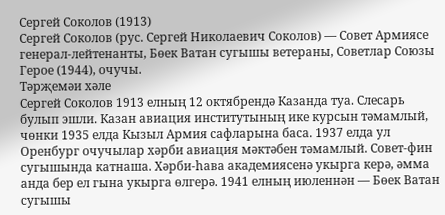Сергей Соколов (1913)
Сергей Соколов (рус. Сергей Николаевич Соколов) — Совет Армиясе генерал-лейтенанты, Бөек Ватан сугышы ветераны, Советлар Союзы Герое (1944), очучы.
Тәрҗемәи хәле
Сергей Соколов 1913 елның 12 октябрендә Казанда туа. Слесарь булып эшли. Казан авиация институтының ике курсын тәмамлый, чөнки 1935 елда Кызыл Армия сафларына баса. 1937 елда ул Оренбург очучылар хәрби авиация мәктәбен тәмамлый. Совет-фин сугышында катнаша. Хәрби-һава академиясенә укырга керә, әмма анда бер ел гына укырга өлгерә. 1941 елның июленнән — Бөек Ватан сугышы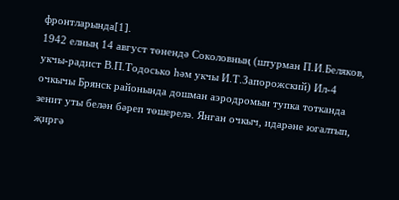фронтларында[1].
1942 елның 14 август төнендә Соколовның (штурман П.И.Беляков, укчы-радист В.П.Тодосько һәм укчы И.Т.Запорожский) Ил-4 очкычы Брянск районында дошман аэродромын тупка тотканда зенит уты белән бәреп төшерелә. Янган очкыч, идарәне югалтып, җиргә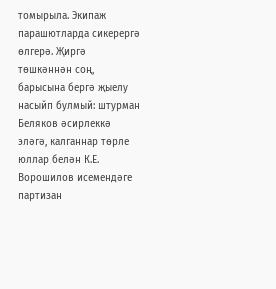томырыла. Экипаж парашютларда сикерергә өлгерә. Җиргә төшкәннән соң, барысына бергә җыелу насыйп булмый: штурман Беляков әсирлеккә эләгә, калганнар төрле юллар белән К.Е. Ворошилов исемендәге партизан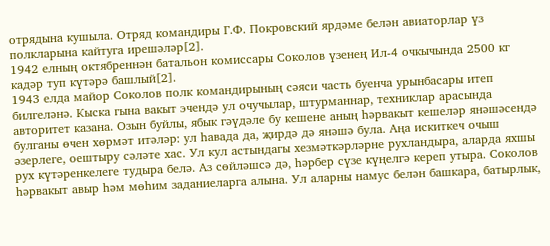отрядына кушыла. Отряд командиры Г.Ф. Покровский ярдәме белән авиаторлар үз полкларына кайтуга ирешәләр[2].
1942 елның октябреннән батальон комиссары Соколов үзенең Ил-4 очкычында 2500 кг кадәр туп күтәрә башлый[2].
1943 елда майор Соколов полк командирының сәяси часть буенча урынбасары итеп билгеләнә. Кыска гына вакыт эчендә ул очучылар, штурманнар, техниклар арасында авторитет казана. Озын буйлы, ябык гәүдәле бу кешене аның һәрвакыт кешеләр янәшәсендә булганы өчен хөрмәт итәләр: ул һавада да, җирдә дә янәшә була. Аңа искиткеч очыш әзерлеге, оештыру сәләте хас. Ул кул астындагы хезмәткәрләрне рухландыра, аларда яхшы рух күтәренкелеге тудыра белә. Аз сөйләшсә дә, һәрбер сүзе күңелгә кереп утыра. Соколов һәрвакыт авыр һәм мөһим заданиеларга алына. Ул аларны намус белән башкара, батырлык,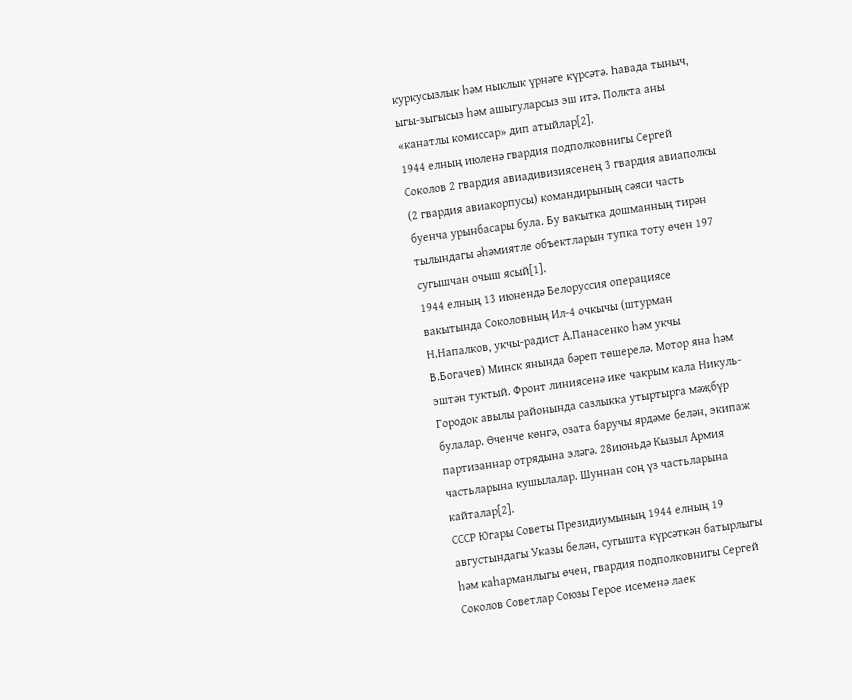куркусызлык һәм ныклык үрнәге күрсәтә. Һавада тыныч, ыгы-зыгысыз һәм ашыгуларсыз эш итә. Полкта аны «канатлы комиссар» дип атыйлар[2].
1944 елның июленә гвардия подполковнигы Сергей Соколов 2 гвардия авиадивизиясенең 3 гвардия авиаполкы (2 гвардия авиакорпусы) командирының сәяси часть буенча урынбасары була. Бу вакытка дошманның тирән тылындагы әһәмиятле объектларын тупка тоту өчен 197 сугышчан очыш ясый[1].
1944 елның 13 июнендә Белоруссия операциясе вакытында Соколовның Ил-4 очкычы (штурман Н.Напалков, укчы-радист А.Панасенко һәм укчы В.Богачев) Минск янында бәреп төшерелә. Мотор яна һәм эштән туктый. Фронт линиясенә ике чакрым кала Никуль-Городок авылы районында сазлыкка утыртырга мәҗбүр булалар. Өченче көнгә, озата баручы ярдәме белән, экипаж партизаннар отрядына эләгә. 28июньдә Кызыл Армия частьларына кушылалар. Шуннан соң үз частьларына кайталар[2].
СССР Югары Советы Президиумының 1944 елның 19 августындагы Указы белән, сугышта күрсәткән батырлыгы һәм каһарманлыгы өчен, гвардия подполковнигы Сергей Соколов Советлар Союзы Герое исеменә лаек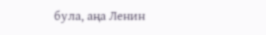була, аңа Ленин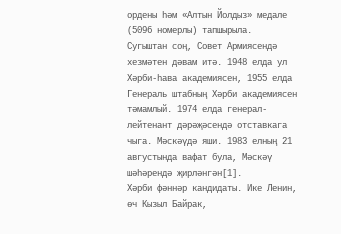ордены һәм «Алтын Йолдыз» медале (5096 номерлы) тапшырыла.
Сугыштан соң, Совет Армиясендә хезмәтен дәвам итә. 1948 елда ул Хәрби-һава академиясен, 1955 елда Генераль штабның Хәрби академиясен тәмамлый. 1974 елда генерал-лейтенант дәрәҗәсендә отставкага чыга. Мәскәүдә яши. 1983 елның 21 августында вафат була, Мәскәү шәһәрендә җирләнгән[1].
Хәрби фәннәр кандидаты. Ике Ленин, өч Кызыл Байрак,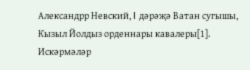Александрр Невский, I дәрәҗә Ватан сугышы, Кызыл Йолдыз орденнары кавалеры[1].
Искәрмәләр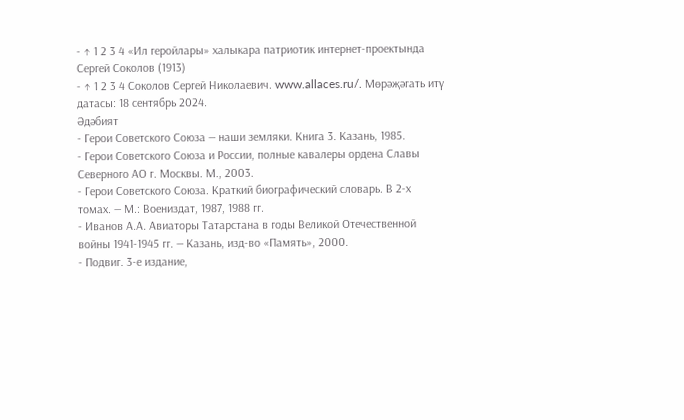- ↑ 1 2 3 4 «Ил геройлары» халыкара патриотик интернет-проектында Сергей Соколов (1913)
- ↑ 1 2 3 4 Соколов Сергей Николаевич. www.allaces.ru/. Мөрәҗәгать итү датасы: 18 сентябрь 2024.
Әдәбият
- Герои Советского Союза — наши земляки. Книга 3. Казань, 1985.
- Герои Советского Союза и России, полные кавалеры ордена Славы Северного АО г. Москвы. М., 2003.
- Герои Советского Союза. Краткий биографический словарь. В 2-х томах. — М.: Воениздат, 1987, 1988 гг.
- Иванов А.А. Авиаторы Татарстана в годы Великой Отечественной войны 1941-1945 гг. — Казань, изд-во «Память», 2000.
- Подвиг. 3-е издание,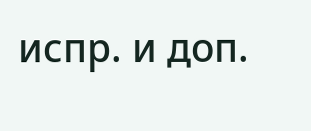испр. и доп.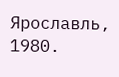Ярославль, 1980.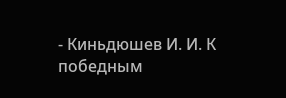- Киньдюшев И. И. К победным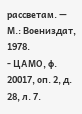рассветам. — М.: Воениздат, 1978.
- ЦАМО, ф. 20017, оп. 2, д. 28, л. 7.